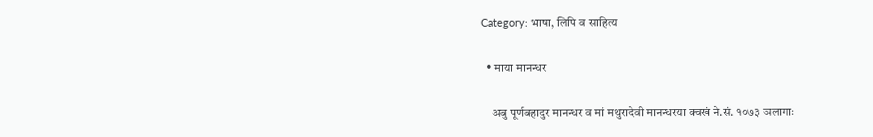Category: भाषा, लिपि व साहित्य

  • माया मानन्धर

    अबु पूर्णबहादुर मानन्धर व मां मथुरादेवी मानन्धरया क्वखं ने.सं. १०७३ ञलागाः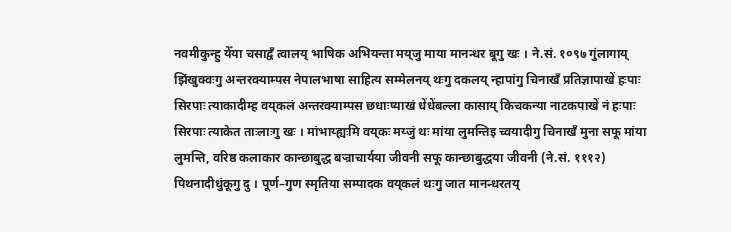नवमीकुन्हु येँया चसाद्वँ त्वालय् भाषिक अभियन्ता मय्‌जु माया मानन्धर बूगु खः । ने.सं. १०९७ गुंलागाय् झिंखुक्वःगु अन्तरक्याम्पस नेपालभाषा साहित्य सम्मेलनय् थःगु दकलय् न्हापांगु चिनाखँ प्रतिज्ञापाखें हःपाः सिरपाः त्याकादीम्ह वय्‌कलं अन्तरक्याम्पस छधाःप्याखं धेंधेंबल्ला कासाय् किचकन्या नाटकपाखें नं हःपाः सिरपाः त्याकेत ताःलाःगु खः । मांभाय्ह्यःमि वय्‌कः मय्जुं थः मांया लुमन्तिइ च्वयादीगु चिनाखँ मुना सफू मांया लुमन्ति, वरिष्ठ कलाकार कान्छाबुद्ध बज्राचार्यया जीवनी सफू कान्छाबुद्धया जीवनी (ने.सं. १११२) पिथनादीधुंकूगु दु । पूर्ण–गुण स्मृतिया सम्पादक वय्‌कलं थःगु जात मानन्धरतय्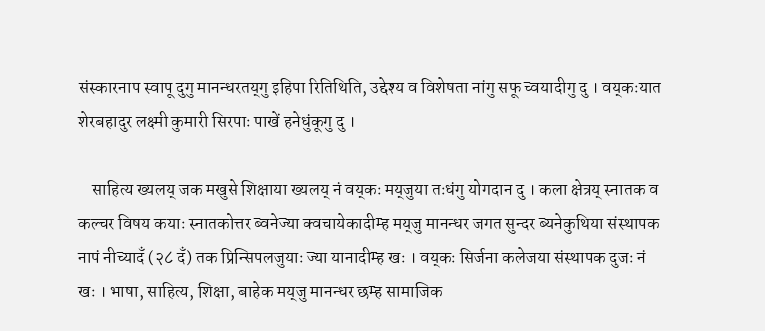संस्कारनाप स्वापू दुगु मानन्धरतय्‌गु इहिपा रितिथिति, उद्देश्य व विशेषता नांगु सफू च्वयादीगु दु । वय्‌कःयात शेरबहादुर लक्ष्मी कुमारी सिरपाः पाखें हनेधुंकूगु दु ।

    साहित्य ख्यलय् जक मखुसे शिक्षाया ख्यलय् नं वय्‌कः मय्‌जुया तःधंगु योगदान दु । कला क्षेत्रय् स्नातक व कल्चर विषय कयाः स्नातकोत्तर ब्वनेज्या क्वचायेकादीम्ह मय्‌जु मानन्धर जगत सुन्दर ब्यनेकुथिया संस्थापक नापं नीच्यादँ (२८ दँ) तक प्रिन्सिपलजुयाः ज्या यानादीम्ह खः । वय्‌कः सिर्जना कलेजया संस्थापक दुजः नं खः । भाषा, साहित्य, शिक्षा, बाहेक मय्‌जु मानन्धर छम्ह सामाजिक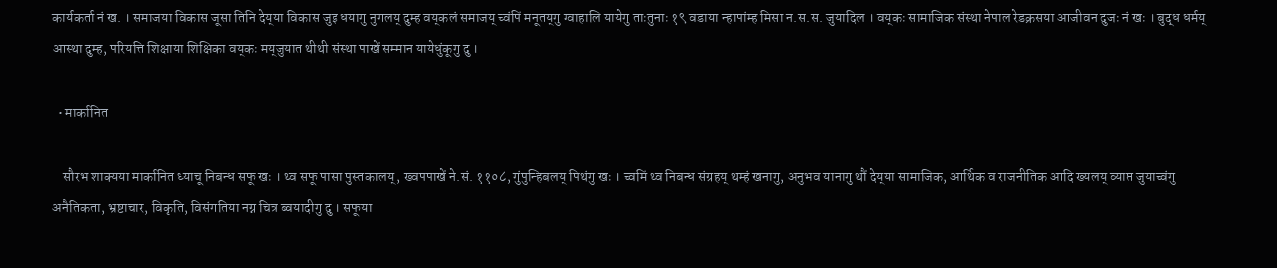कार्यकर्ता नं ख. । समाजया विकास जूसा तिनि देय्‌या विकास जुइ धयागु नुगलय् दुम्ह वय्‌कलं समाजय् च्वंपिं मनूतय्‌गु ग्वाहालि यायेगु ताःतुनाः १९ वडाया न्हापांम्ह मिसा न.स.स. जुयादिल । वय्‌कः सामाजिक संस्था नेपाल रेडक्रसया आजीवन दुजः नं खः । बुद्ध धर्मय् आस्था दुम्ह, परियत्ति शिक्षाया शिक्षिका वय्‌कः मय्‌जुयात थीथी संस्था पाखें सम्मान यायेधुंकूगु दु ।

  • मार्कानित

    सौरभ शाक्यया मार्कानित ध्याचू निबन्ध सफू खः । थ्व सफू पासा पुस्तकालय्, ख्वपपाखें ने.सं. ११०८, गुंपुन्हिबलय् पिथंगु खः । च्वमिं थ्व निबन्ध संग्रहय् थम्हं खनागु, अनुभव यानागु थौं देय्‌या सामाजिक, आर्थिक व राजनीतिक आदि ख्यलय् व्याप्त जुयाच्वंगु अनैतिकता, भ्रष्टाचार, विकृति, विसंगतिया नग्न चित्र ब्वयादीगु दु । सफूया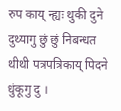रुप काय् न्ह्यः थुकी दुने दुथ्यागु छुं छुं निबन्धत थीथी पत्रपत्रिकाय् पिदने धुंकूगु दु ।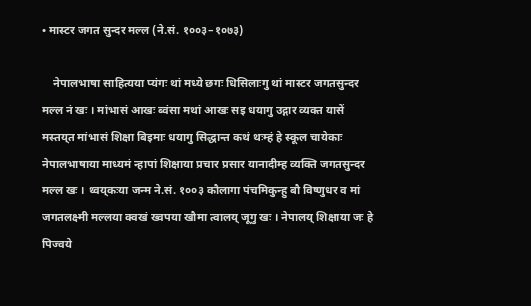• मास्टर जगत सुन्दर मल्ल (ने.सं. १००३–१०७३)

    नेपालभाषा साहित्यया प्यंगः थां मध्ये छगः धिसिलाःगु थां मास्टर जगतसुन्दर मल्ल नं खः । मांभासं आखः ब्वंसा मथां आखः सइ धयागु उद्गार व्यक्त यासें मस्तय्‌त मांभासं शिक्षा बिइमाः धयागु सिद्धान्त कथं थःम्हं हे स्कूल चायेकाः नेपालभाषाया माध्यमं न्हापां शिक्षाया प्रचार प्रसार यानादीम्ह व्यक्ति जगतसुन्दर मल्ल खः । थ्वय्‌कःया जन्म ने.सं. १००३ कौलागा पंचमिकुन्हु बौ विष्णुधर व मां जगतलक्ष्मी मल्लया क्वखं ख्वपया खौमा त्वालय् जूगु खः । नेपालय् शिक्षाया जः हे पिज्वये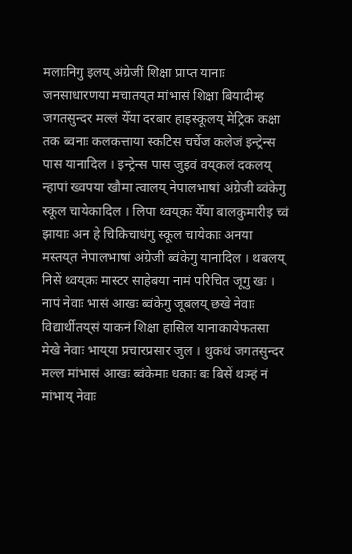मलाःनिगु इलय् अंग्रेजीं शिक्षा प्राप्त यानाः जनसाधारणया मचातय्‌त मांभासं शिक्षा बियादीम्ह जगतसुन्दर मल्लं येँया दरबार हाइस्कूलय् मेट्रिक कक्षा तक ब्वनाः कलकत्ताया स्कटिस चर्चेज कलेजं इन्ट्रेन्स पास यानादिल । इन्ट्रेन्स पास जुइवं वय्‌कलं दकलय् न्हापां ख्वपया खौमा त्वालय् नेपालभाषां अंग्रेजी ब्वंकेगु स्कूल चायेकादिल । लिपा थ्वय्‌कः येँया बालकुमारीइ च्वं झायाः अन हे चिकिचाधंगु स्कूल चायेकाः अनया मस्तय्‌त नेपालभाषां अंग्रेजी ब्वंकेगु यानादिल । थबलय् निसें थ्वय्‌कः मास्टर साहेबया नामं परिचित जूगु खः । नापं नेवाः भासं आखः ब्वंकेगु जूबलय् छखे नेवाः विद्यार्थीतय्‌सं याकनं शिक्षा हासिल यानाकायेफतसा मेखे नेवाः भाय्‌या प्रचारप्रसार जुल । थुकथं जगतसुन्दर मल्ल मांभासं आखः ब्वंकेमाः धकाः बः बिसें थःम्हं नं मांभाय् नेवाः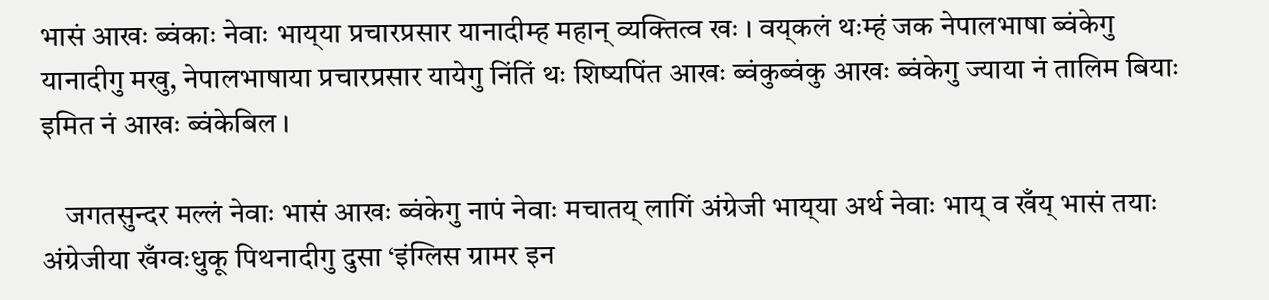भासं आखः ब्वंकाः नेवाः भाय्‌या प्रचारप्रसार यानादीम्ह महान् व्यक्तित्व खः । वय्‌कलं थःम्हं जक नेपालभाषा ब्वंकेगु यानादीगु मखु, नेपालभाषाया प्रचारप्रसार यायेगु निंतिं थः शिष्यपिंत आखः ब्वंकुब्वंकु आखः ब्वंकेगु ज्याया नं तालिम बियाः इमित नं आखः ब्वंकेबिल ।

    जगतसुन्दर मल्लं नेवाः भासं आखः ब्वंकेगु नापं नेवाः मचातय् लागिं अंग्रेजी भाय्‌या अर्थ नेवाः भाय् व खँय् भासं तयाः अंग्रेजीया खँग्वःधुकू पिथनादीगु दुसा ‘इंग्लिस ग्रामर इन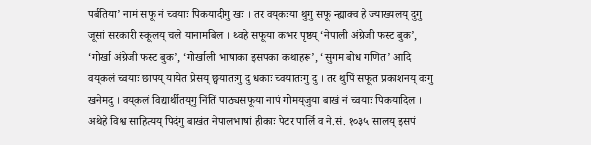पर्बतिया’ नामं सफू नं च्वयाः पिकयादीगु खः । तर वय्‌कःया थुगु सफू न्ह्याक्व हे ज्याख्यलय् दुगु जूसां सरकारी स्कूलय् चले यानामबिल । थ्वहे सफूया कभर पृष्ठय् ‘नेपाली अंग्रेजी फस्ट बुक’, ‘गोर्खा अंग्रेजी फस्ट बुक’, ‘गोर्खाली भाषाका इसपका कथाहरू’, ‘सुगम बोध गणित’ आदि वय्‌कलं च्वयाः छापय् यायेत प्रेसय् छ्वयातःगु दु धकाः च्वयातःगु दु । तर थुपिं सफूत प्रकाशनय् वःगु खनेमदु । वय्‌कलं विद्यार्थीतय्‌गु निंतिं पाठ्यसफूया नापं गोमय्‌जुया बाखं नं च्वयाः पिकयादिल । अथेहे विश्व साहित्यय् पिदंगु बाखंत नेपालभाषां हीकाः पेटर पार्लि व ने.सं. १०३५ सालय् इसपं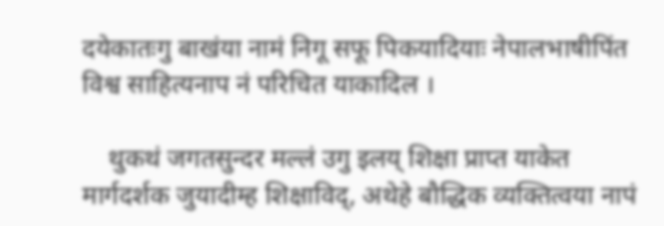दयेकातःगु बाखंया नामं निगू सफू पिकयादियाः नेपालभाषीपिंत विश्व साहित्यनाप नं परिचित याकादिल ।

    थुकथं जगतसुन्दर मल्लं उगु इलय् शिक्षा प्राप्त याकेत मार्गदर्शक जुयादीम्ह शिक्षाविद्, अथेहे बौद्धिक व्यक्तित्वया नापं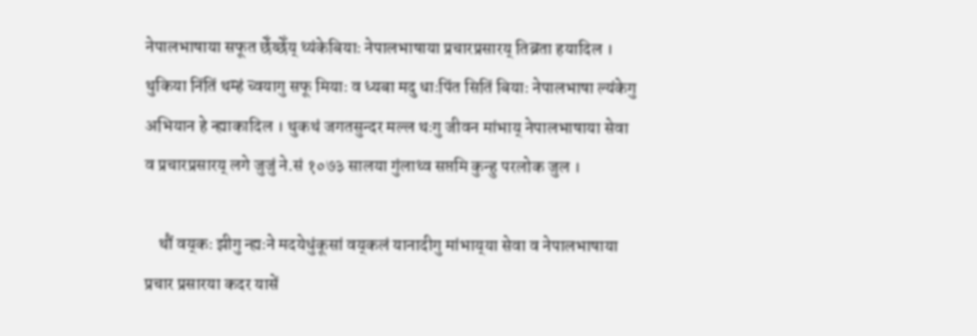नेपालभाषाया सफूत छेँय्छेँय् थ्यंकेबियाः नेपालभाषाया प्रचारप्रसारय् तिब्रता हयादिल । थुकिया निंतिं थम्हं च्वयागु सफू मियाः व ध्यबा मदु धाःपिंत सितिं बियाः नेपालभाषा ल्यंकेगु अभियान हे न्ह्याकादिल । थुकथं जगतसुन्दर मल्ल थःगु जीवन मांभाय् नेपालभाषाया सेवा व प्रचारप्रसारय् लगे जुजुं ने.सं १०७३ सालया गुंलाथ्व सप्तमि कुन्हु परलोक जुल ।

    थौं वय्‌कः झीगु न्ह्यःने मदयेधुंकूसां वय्‌कलं यानादीगु मांभाय्‌या सेवा व नेपालभाषाया प्रचार प्रसारया कदर यासें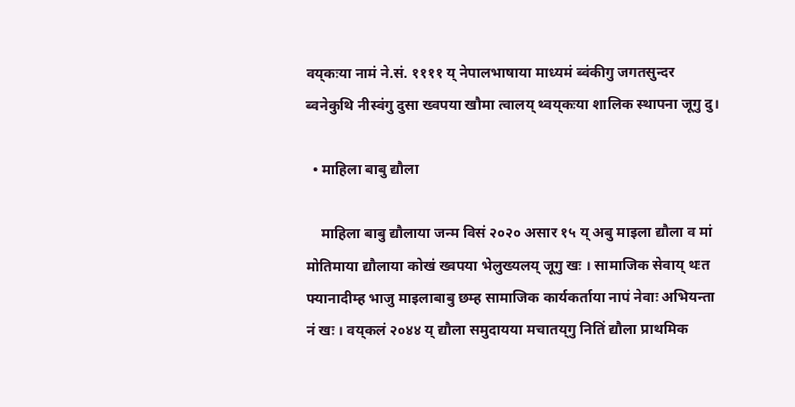वय्‌कःया नामं ने.सं. ११११ य् नेपालभाषाया माध्यमं ब्वंकीगु जगतसुन्दर ब्वनेकुथि नीस्वंगु दुसा ख्वपया खौमा त्वालय् थ्वय्‌कःया शालिक स्थापना जूगु दु।

  • माहिला बाबु द्यौला

    माहिला बाबु द्यौलाया जन्म विसं २०२० असार १५ य् अबु माइला द्यौला व मां मोतिमाया द्यौलाया कोखं ख्वपया भेलुख्यलय् जूगु खः । सामाजिक सेवाय् थःत फ्यानादीम्ह भाजु माइलाबाबु छम्ह सामाजिक कार्यकर्ताया नापं नेवाः अभियन्ता नं खः । वय्‌कलं २०४४ य् द्यौला समुदायया मचातय्‌गु नितिं द्यौला प्राथमिक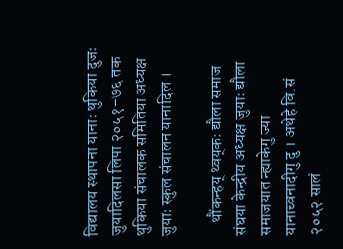विद्यालय स्थापना यानाः थुकिया दुजः जुयादिलसा लिपा २०५१–७६ तक थुकिया संचालक समितिया अध्यक्ष जुयाः स्कुल संचालन यानादिल ।

    थौंकन्हय् थ्वय्‌कः द्यौला समाज संघया केन्द्रीय अध्यक्ष जुयाः द्यौला समाजयात न्ह्याकेगु ज्या यानाच्वनादीगु दु । अथेहे वि.सं २०५२ सालं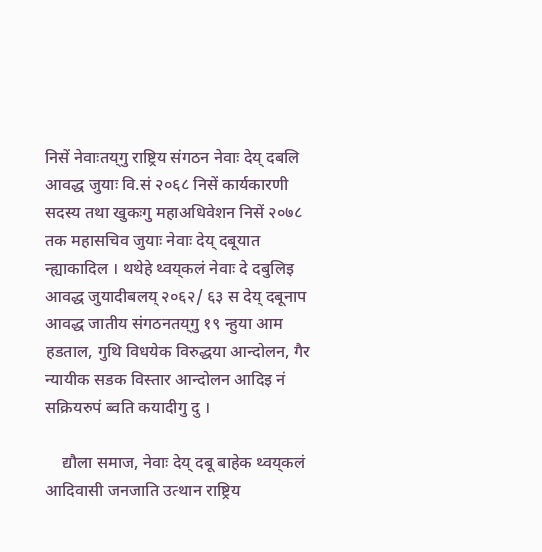निसें नेवाःतय्‌गु राष्ट्रिय संगठन नेवाः देय् दबलि आवद्ध जुयाः वि.सं २०६८ निसें कार्यकारणी सदस्य तथा खुकःगु महाअधिवेशन निसें २०७८ तक महासचिव जुयाः नेवाः देय् दबूयात न्ह्याकादिल । थथेहे थ्वय्‌कलं नेवाः दे दबुलिइ आवद्ध जुयादीबलय् २०६२/ ६३ स देय् दबूनाप आवद्ध जातीय संगठनतय्‌गु १९ न्हुया आम हडताल, गुथि विधयेक विरुद्धया आन्दोलन, गैर न्यायीक सडक विस्तार आन्दोलन आदिइ नं सक्रियरुपं ब्वति कयादीगु दु ।

    द्यौला समाज, नेवाः देय् दबू बाहेक थ्वय्‌कलं आदिवासी जनजाति उत्थान राष्ट्रिय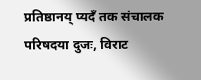प्रतिष्ठानय् प्यदँ तक संचालक परिषदया दुजः, विराट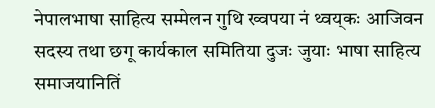नेपालभाषा साहित्य सम्मेलन गुथि ख्वपया नं थ्वय्‌कः आजिवन सदस्य तथा छगू कार्यकाल समितिया दुजः जुयाः भाषा साहित्य समाजयानितिं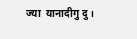ज्या  यानादीगु दु ।